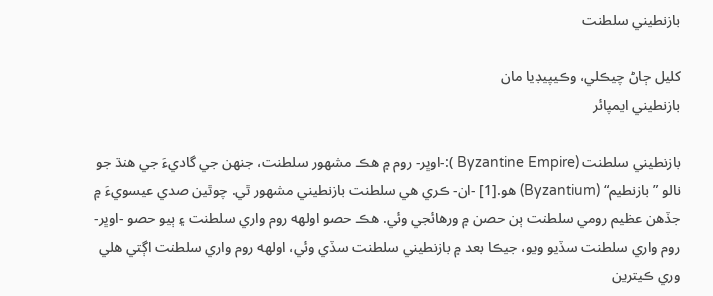بازنطيني سلطنت

کليل ڄاڻ چيڪلي، وڪيپيڊيا مان
بازنطيني ايمپائر

بازنطيني سلطنت (Byzantine Empire ):-اوڀر- روم ۾ هڪ مشهور سلطنت، جنهن جي گاديءَ جي هنڌ جو نالو ”بازنطيم“ (Byzantium) هو.[1] -ان- ڪري هي سلطنت بازنطيني مشهور ٿي. چوٿين صدي عيسويءَ ۾ جڏهن عظيم رومي سلطنت ٻن حصن ۾ ورهائجي وئي. هڪ حصو اولهه روم واري سلطنت ۽ ٻيو حصو -اوڀر- روم واري سلطنت سڏيو ويو، جيڪا بعد ۾ بازنطيني سلطنت سڏي وئي، اولهه روم واري سلطنت اڳتي هلي وري ڪيترين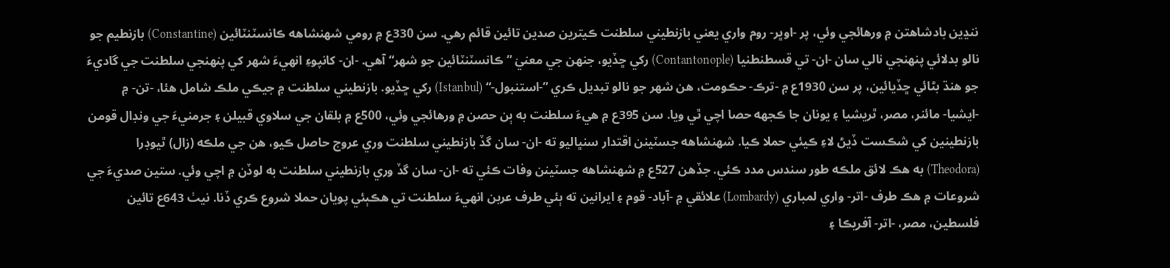ننڍين بادشاهتن ۾ ورهائجي وئي، پر -اوڀر- روم واري يعني بازنطيني سلطنت ڪيترين صدين تائين قائم رهي. سن 330ع ۾ رومي شهنشاهه ڪانسٽنٽائين (Constantine) بازنطيم جو نالو بدلائي پنهنجي نالي سان -ان- تي قسطنطنيا (Contantonople) رکي ڇڏيو، جنهن جي معنيٰ ”ڪانسٽنٽائين جو شهر“ آهي. -ان- کانپوءِ انهيءَ شهر کي پنهنجي سلطنت جي گاديءَ جو هنڌ بڻائي ڇڏيائين، پر سن 1930ع ۾ -ترڪ- حڪومت، هن شهر جو نالو تبديل ڪري ”-استنبول-“ (Istanbul) رکي ڇڏيو. بازنطيني سلطنت ۾ جيڪي ملڪ شامل هئا، -تن- ۾ -ايشيا- مائنر، مصر، ٿريشيا ۽ يونان جا ڪجهه حصا اچي ٿي ويا. سن 395ع ۾ هيءَ سلطنت به ٻن حصن ۾ ورهائجي وئي، 500ع ۾ بلقان جي سلاوي قبيلن ۽ جرمنيءَ جي ونڊال قومن بازنطينين کي شڪست ڏيڻ لاءِ ڪيئي حملا ڪيا. شهنشاهه جسٽينن اقتدار سنڀاليو ته -ان- سان گڏ بازنطيني سلطنت وري عروج حاصل ڪيو، هن جي ملڪه (زال) ٿيوڊرا (Theodora) به هڪ لائق ملڪه طور سندس مدد ڪئي. جڏهن 527ع ۾ شهنشاهه جسٽينن وفات ڪئي ته -ان- سان گڏ وري بازنطيني سلطنت به لوڏن ۾ اچي وئي. ستين صديءَ جي شروعات ۾ هڪ طرف -اتر- واري لمباري (Lombardy) علائقي ۾ -آباد- قوم ۽ ايرانين ته ٻئي طرف عربن انهيءَ سلطنت تي هڪٻئي پويان حملا شروع ڪري ڏنا. نيٺ 643ع تائين فلسطين، مصر، -اتر- آفريڪا ۽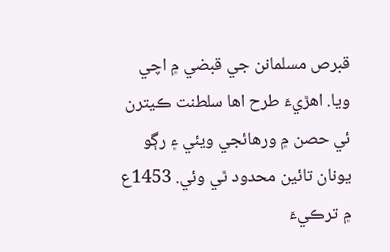قبرص مسلمانن جي قبضي ۾ اچي ويا. اهڙيءَ طرح اها سلطنت ڪيترن ئي حصن ۾ ورهائجي ويئي ۽ رڳو يونان تائين محدود ٿي وئي. 1453ع ۾ ترڪيءَ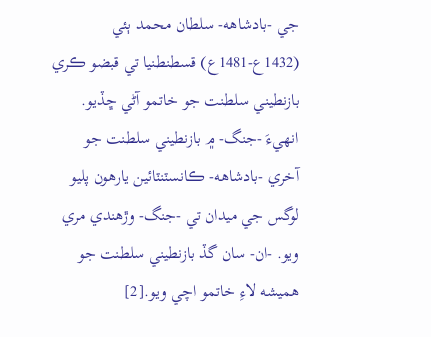جي -بادشاهه- سلطان محمد ٻئي (1432ع-1481ع) قسطنطنيا تي قبضو ڪري بازنطيني سلطنت جو خاتمو آڻي ڇڏيو. انهيءَ -جنگ- ۾ بازنطيني سلطنت جو آخري -بادشاهه- ڪانسٽنٽائين يارهون پليو لوگس جي ميدان تي -جنگ- وڙهندي مري ويو. -ان- سان گڏ بازنطيني سلطنت جو هميشه لاءِ خاتمو اچي ويو.[2]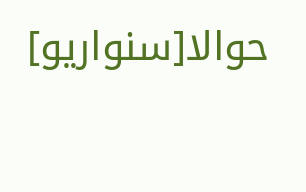حوالا[سنواريو]